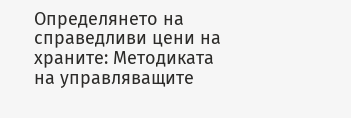Определянето на справедливи цени на храните: Методиката на управляващите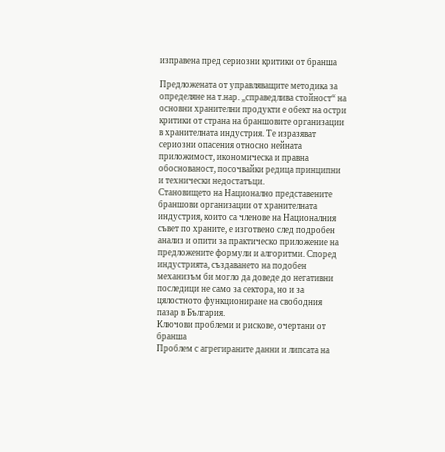изправена пред сериозни критики от бранша

Предложената от управляващите методика за определяне на т.нар. „справедлива стойност“ на основни хранителни продукти е обект на остри критики от страна на браншовите организации в хранителната индустрия. Те изразяват сериозни опасения относно нейната приложимост, икономическа и правна обоснованост, посочвайки редица принципни и технически недостатъци.
Становището на Национално представените браншови организации от хранителната индустрия, които са членове на Националния съвет по храните, е изготвено след подробен анализ и опити за практическо приложение на предложените формули и алгоритми. Според индустрията, създаването на подобен механизъм би могло да доведе до негативни последици не само за сектора, но и за цялостното функциониране на свободния пазар в България.
Ключови проблеми и рискове, очертани от бранша
Проблем с агрегираните данни и липсата на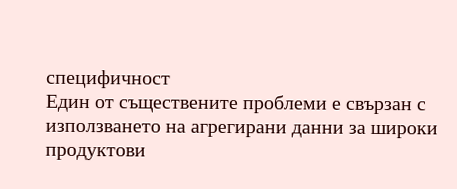специфичност
Един от съществените проблеми е свързан с използването на агрегирани данни за широки продуктови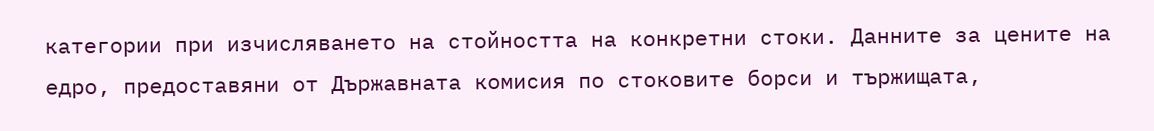категории при изчисляването на стойността на конкретни стоки. Данните за цените на едро, предоставяни от Държавната комисия по стоковите борси и тържищата,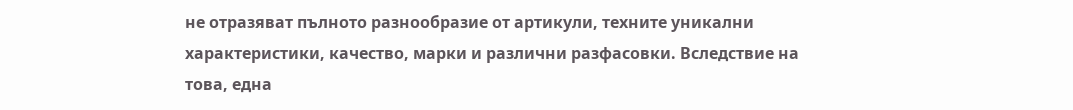не отразяват пълното разнообразие от артикули, техните уникални характеристики, качество, марки и различни разфасовки. Вследствие на това, една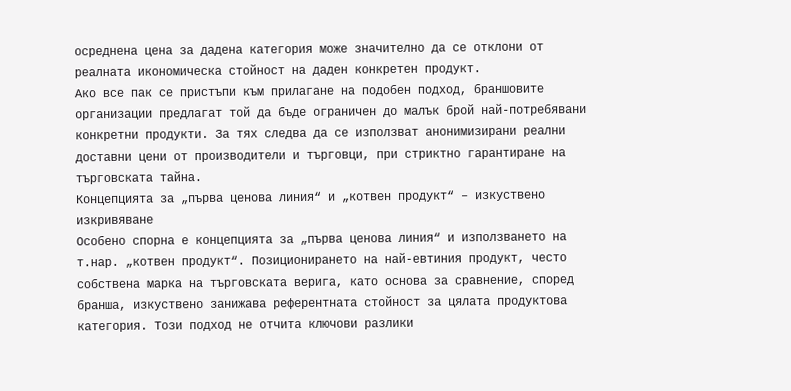осреднена цена за дадена категория може значително да се отклони от реалната икономическа стойност на даден конкретен продукт.
Ако все пак се пристъпи към прилагане на подобен подход, браншовите организации предлагат той да бъде ограничен до малък брой най-потребявани конкретни продукти. За тях следва да се използват анонимизирани реални доставни цени от производители и търговци, при стриктно гарантиране на търговската тайна.
Концепцията за „първа ценова линия“ и „котвен продукт“ – изкуствено изкривяване
Особено спорна е концепцията за „първа ценова линия“ и използването на т.нар. „котвен продукт“. Позиционирането на най-евтиния продукт, често собствена марка на търговската верига, като основа за сравнение, според бранша, изкуствено занижава референтната стойност за цялата продуктова категория. Този подход не отчита ключови разлики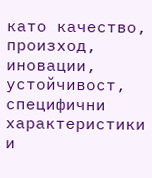като качество, произход, иновации, устойчивост, специфични характеристики и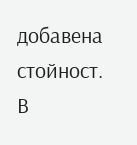добавена стойност.
В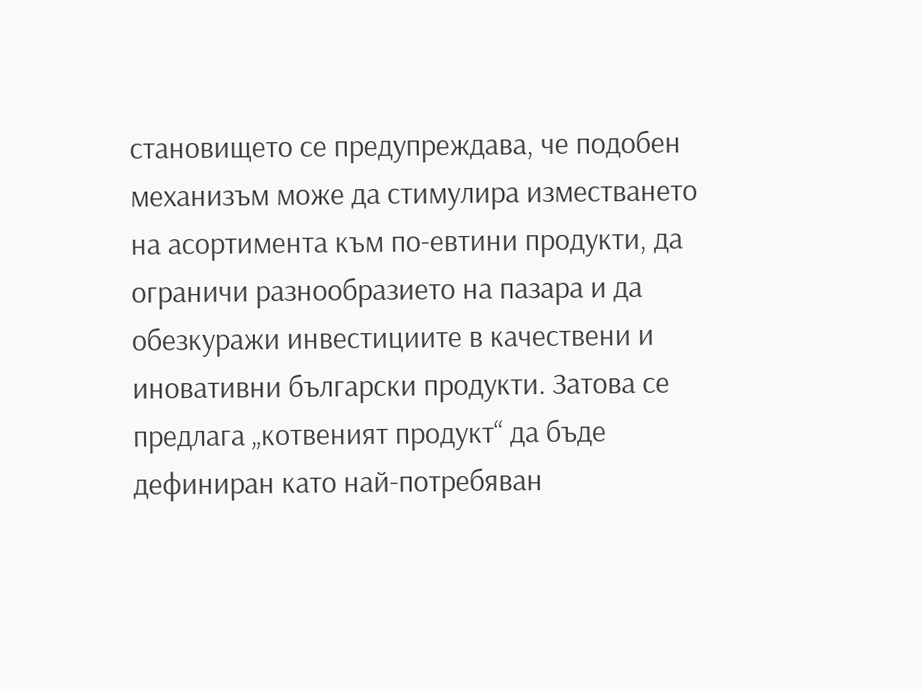становището се предупреждава, че подобен механизъм може да стимулира изместването на асортимента към по-евтини продукти, да ограничи разнообразието на пазара и да обезкуражи инвестициите в качествени и иновативни български продукти. Затова се предлага „котвеният продукт“ да бъде дефиниран като най-потребяван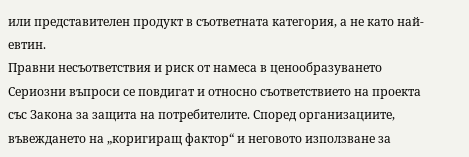или представителен продукт в съответната категория, а не като най-евтин.
Правни несъответствия и риск от намеса в ценообразуването
Сериозни въпроси се повдигат и относно съответствието на проекта със Закона за защита на потребителите. Според организациите, въвеждането на „коригиращ фактор“ и неговото използване за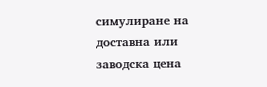симулиране на доставна или заводска цена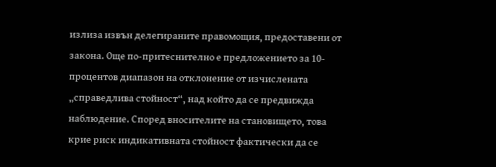излиза извън делегираните правомощия, предоставени от закона. Още по-притеснително е предложението за 10-процентов диапазон на отклонение от изчислената „справедлива стойност“, над който да се предвижда наблюдение. Според вносителите на становището, това крие риск индикативната стойност фактически да се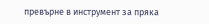превърне в инструмент за пряка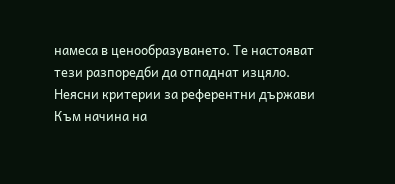намеса в ценообразуването. Те настояват тези разпоредби да отпаднат изцяло.
Неясни критерии за референтни държави
Към начина на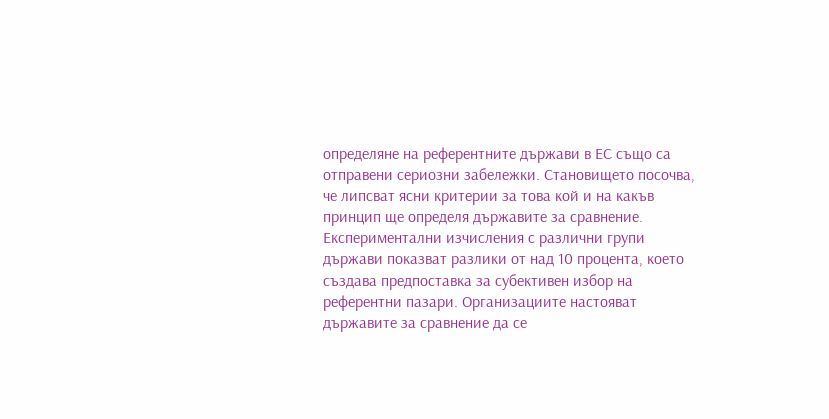определяне на референтните държави в ЕС също са отправени сериозни забележки. Становището посочва, че липсват ясни критерии за това кой и на какъв принцип ще определя държавите за сравнение. Експериментални изчисления с различни групи държави показват разлики от над 10 процента, което създава предпоставка за субективен избор на референтни пазари. Организациите настояват държавите за сравнение да се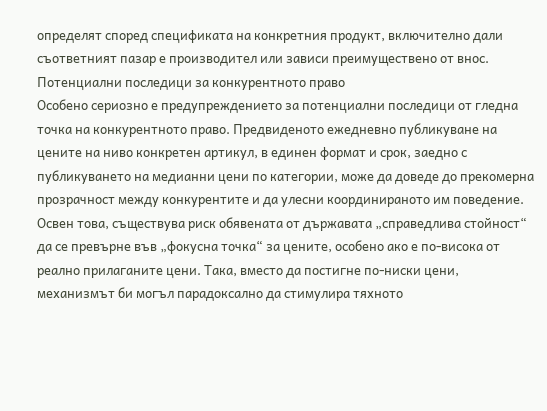определят според спецификата на конкретния продукт, включително дали съответният пазар е производител или зависи преимуществено от внос.
Потенциални последици за конкурентното право
Особено сериозно е предупреждението за потенциални последици от гледна точка на конкурентното право. Предвиденото ежедневно публикуване на цените на ниво конкретен артикул, в единен формат и срок, заедно с публикуването на медианни цени по категории, може да доведе до прекомерна прозрачност между конкурентите и да улесни координираното им поведение. Освен това, съществува риск обявената от държавата „справедлива стойност“ да се превърне във „фокусна точка“ за цените, особено ако е по-висока от реално прилаганите цени. Така, вместо да постигне по-ниски цени, механизмът би могъл парадоксално да стимулира тяхното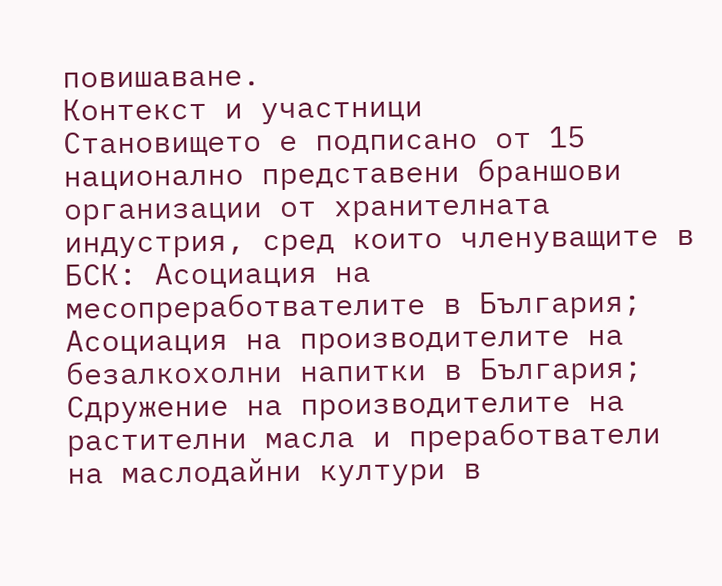повишаване.
Контекст и участници
Становището е подписано от 15 национално представени браншови организации от хранителната индустрия, сред които членуващите в БСК: Асоциация на месопреработвателите в България; Асоциация на производителите на безалкохолни напитки в България; Сдружение на производителите на растителни масла и преработватели на маслодайни култури в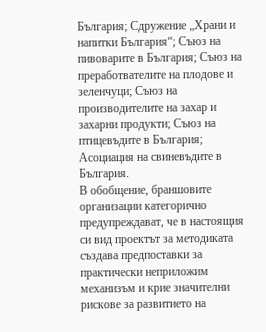България; Сдружение „Храни и напитки България“; Съюз на пивоварите в България; Съюз на преработвателите на плодове и зеленчуци; Съюз на производителите на захар и захарни продукти; Съюз на птицевъдите в България; Асоциация на свиневъдите в България.
В обобщение, браншовите организации категорично предупреждават, че в настоящия си вид проектът за методиката създава предпоставки за практически неприложим механизъм и крие значителни рискове за развитието на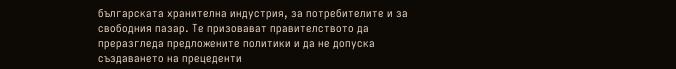българската хранителна индустрия, за потребителите и за свободния пазар. Те призовават правителството да преразгледа предложените политики и да не допуска създаването на прецеденти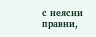с неясни правни,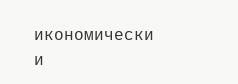икономически и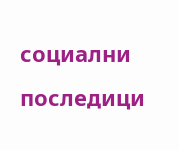социални последици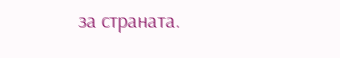за страната.